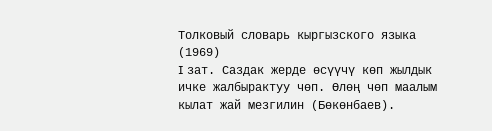Толковый словарь кыргызского языка (1969)
I зат. Саздак жерде өсүүчү көп жылдык ичке жалбырактуу чөп. Өлөң чөп маалым кылат жай мезгилин (Бөкөнбаев).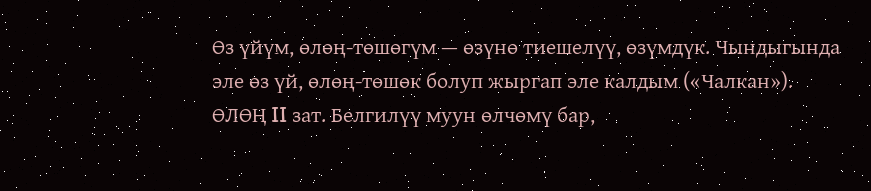Өз үйүм, өлөң-төшөгүм — өзүнө тиешелүү, өзүмдүк. Чындыгында эле өз үй, өлөң-төшөк болуп жыргап эле калдым («Чалкан»).
ӨЛӨҢ II зат. Белгилүү муун өлчөмү бар,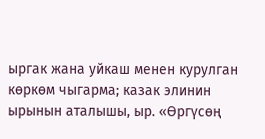ыргак жана уйкаш менен курулган көркөм чыгарма; казак элинин ырынын аталышы, ыр. «Өргүсөң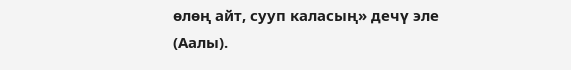өлөң айт, сууп каласың» дечү эле (Аалы).